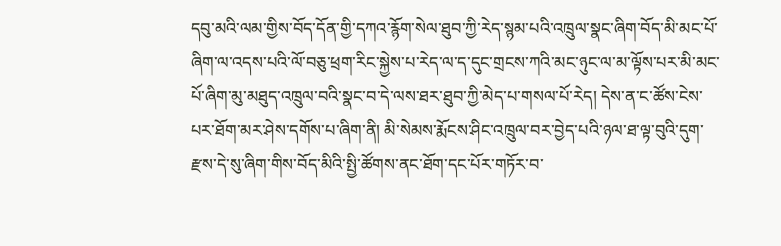དབུ་མའི་ལམ་གྱིས་བོད་དོན་གྱི་དཀའ་རྙོག་སེལ་ཐུབ་ཀྱི་རེད་སྙམ་པའི་འཁྲུལ་སྣང་ཞིག་བོད་མི་མང་པོ་ཞིག་ལ་འདས་པའི་ལོ་བཅུ་ཕྲག་རིང་སྐྱེས་པ་རེད་ལ་ད་དུང་གྲངས་ཀའི་མང་ཉུང་ལ་མ་ལྟོས་པར་མི་མང་པོ་ཞིག་མུ་མཐུད་འཁྲུལ་བའི་སྣང་བ་དེ་ལས་ཐར་ཐུབ་ཀྱི་མེད་པ་གསལ་པོ་རེད། དེས་ན་ང་ཚོས་ངེས་པར་ཐོག་མར་ཤེས་དགོས་པ་ཞིག་ནི། མི་སེམས་རྨོངས་ཤིང་འཁྲུལ་བར་བྱེད་པའི་ཉལ་ཐ་ལྟ་བུའི་དུག་རྫས་དེ་སུ་ཞིག་གིས་བོད་མིའི་སྤྱི་ཚོགས་ནང་ཐོག་དང་པོར་གཏོར་བ་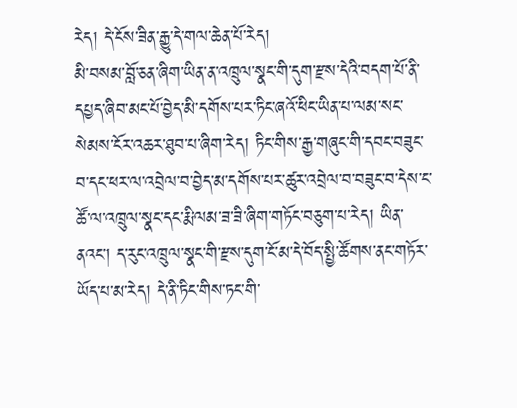རེད། དེ་ངོས་ཟིན་རྒྱུ་དེ་གལ་ཆེན་པོ་རེད།
མི་བསམ་བློ་ཅན་ཞིག་ཡིན་ན་འཁྲུལ་སྣང་གི་དུག་རྫས་དེའི་བདག་པོ་ནི་དཔྱད་ཞིབ་མང་པོ་བྱེད་མི་དགོས་པར་ཏིང་ཞའོ་ཕིང་ཡིན་པ་ལམ་སང་སེམས་ངོར་འཆར་ཐུབ་པ་ཞིག་རེད། ཏིང་གིས་རྒྱ་གཞུང་གི་དབང་བཟུང་བ་དང་ཕར་ལ་འབྲེལ་བ་བྱེད་མ་དགོས་པར་ཚུར་འབྲེལ་བ་བཟུང་བ་དེས་ང་ཚོ་ལ་འཁྲུལ་སྣང་དང་རྨི་ལམ་ཟ་ཟི་ཞིག་གཏོང་བཅུག་པ་རེད། ཡིན་ནའང་། ད་རུང་འཁྲུལ་སྣང་གི་རྫས་དུག་ངོ་མ་དེ་བོད་སྤྱི་ཚོགས་ནང་གཏོར་ཡོད་པ་མ་རེད། དེ་ནི་ཏིང་གིས་ཏང་གི་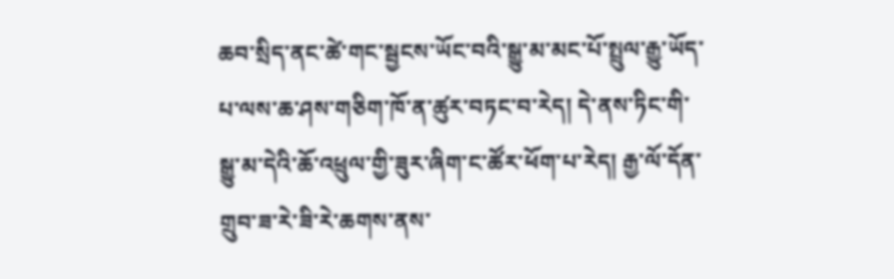ཆབ་སྲིད་ནང་ཚེ་གང་སྦྱངས་ཡོང་བའི་སྒྱུ་མ་མང་པོ་སྤྲུལ་རྒྱུ་ཡོད་པ་ལས་ཆ་ཤས་གཅིག་ཁོ་ན་ཚུར་བཏང་བ་རེད། དེ་ནས་ཏིང་གི་སྒྱུ་མ་དེའི་ཆོ་འཕྲུལ་གྱི་ཟུར་ཞིག་ང་ཚོར་ཕོག་པ་རེད། རྒྱ་ལོ་དོན་གྲུབ་ཟ་རེ་ཟི་རེ་ཆགས་ནས་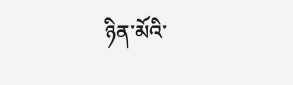ཉིན་མོའི་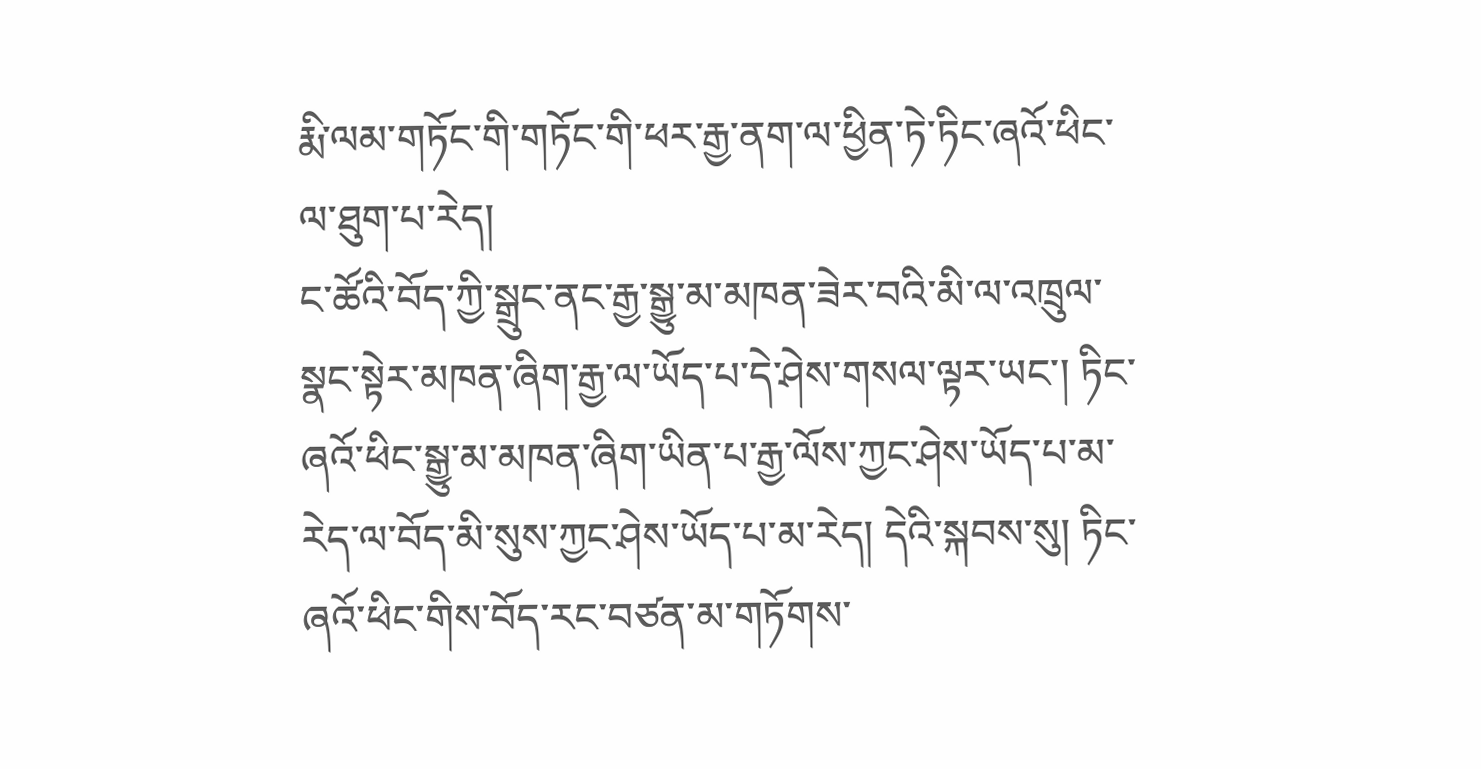རྨི་ལམ་གཏོང་གི་གཏོང་གི་ཕར་རྒྱ་ནག་ལ་ཕྱིན་ཏེ་ཏིང་ཞའོ་ཕིང་ལ་ཐུག་པ་རེད།
ང་ཚོའི་བོད་ཀྱི་སྒྲུང་ནང་རྒྱ་སྒྱུ་མ་མཁན་ཟེར་བའི་མི་ལ་འཁྲུལ་སྣང་སྟེར་མཁན་ཞིག་རྒྱ་ལ་ཡོད་པ་དེ་ཤེས་གསལ་ལྟར་ཡང་། ཏིང་ཞའོ་ཕིང་སྒྱུ་མ་མཁན་ཞིག་ཡིན་པ་རྒྱ་ལོས་ཀྱང་ཤེས་ཡོད་པ་མ་རེད་ལ་བོད་མི་སུས་ཀྱང་ཤེས་ཡོད་པ་མ་རེད། དེའི་སྐབས་སུ། ཏིང་ཞའོ་ཕིང་གིས་བོད་རང་བཙན་མ་གཏོགས་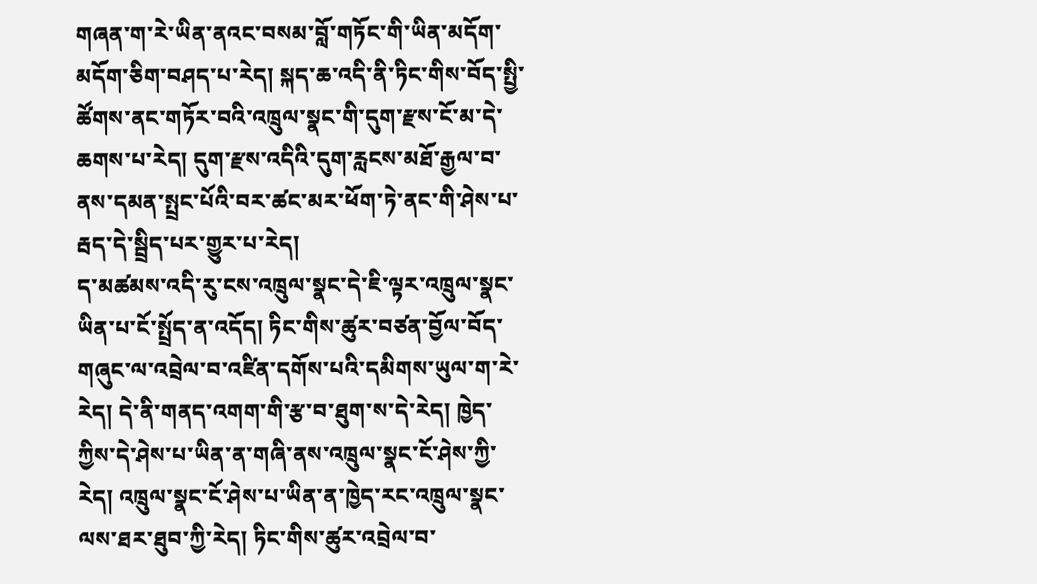གཞན་ག་རེ་ཡིན་ནའང་བསམ་བློ་གཏོང་གི་ཡིན་མདོག་མདོག་ཅིག་བཤད་པ་རེད། སྐད་ཆ་འདི་ནི་ཏིང་གིས་བོད་སྤྱི་ཚོགས་ནང་གཏོར་བའི་འཁྲུལ་སྣང་གི་དུག་རྫས་ངོ་མ་དེ་ཆགས་པ་རེད། དུག་རྫས་འདིའི་དུག་རླངས་མཐོ་རྒྱལ་བ་ནས་དམན་སྤྲང་པོའི་བར་ཚང་མར་ཕོག་ཏེ་ནང་གི་ཤེས་པ་རྦད་དེ་སྦྲིད་པར་གྱུར་པ་རེད།
ད་མཚམས་འདི་རུ་ངས་འཁྲུལ་སྣང་དེ་ཇི་ལྟར་འཁྲུལ་སྣང་ཡིན་པ་ངོ་སྤྲོད་ན་འདོད། ཏིང་གིས་ཚུར་བཙན་བྱོལ་བོད་གཞུང་ལ་འབྲེལ་བ་འཛིན་དགོས་པའི་དམིགས་ཡུལ་ག་རེ་རེད། དེ་ནི་གནད་འགག་གི་རྩ་བ་ཐུག་ས་དེ་རེད། ཁྱེད་ཀྱིས་དེ་ཤེས་པ་ཡིན་ན་གཞི་ནས་འཁྲུལ་སྣང་ངོ་ཤེས་ཀྱི་རེད། འཁྲུལ་སྣང་ངོ་ཤེས་པ་ཡིན་ན་ཁྱེད་རང་འཁྲུལ་སྣང་ལས་ཐར་ཐུབ་ཀྱི་རེད། ཏིང་གིས་ཚུར་འབྲེལ་བ་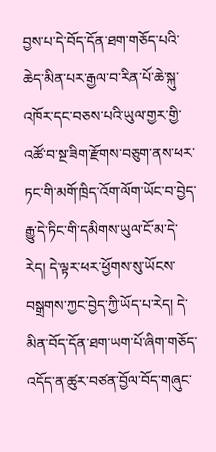བྱས་པ་དེ་བོད་དོན་ཐག་གཅོད་པའི་ཆེད་མིན་པར་རྒྱལ་བ་རིན་པོ་ཆེ་སྐུ་འཁོར་དང་བཅས་པའི་ཡུལ་གྱར་གྱི་འཚོ་བ་སྔ་ཟིག་རྫོགས་བཅུག་ནས་ཕར་ཏང་གི་མགོ་ཁྲིད་འོག་ལོག་ཡོང་བ་བྱེད་རྒྱུ་དེ་ཏིང་གི་དམིགས་ཡུལ་ངོ་མ་དེ་རེད། དེ་ལྟར་ཕར་ཕྱོགས་སུ་ཡོངས་བསྒྲགས་ཀྱང་བྱེད་ཀྱི་ཡོད་པ་རེད། དེ་མིན་བོད་དོན་ཐག་ཡག་པོ་ཞིག་གཅོད་འདོད་ན་ཚུར་བཙན་བྱོལ་བོད་གཞུང་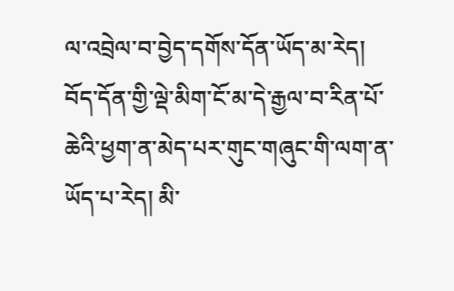ལ་འབྲེལ་བ་བྱེད་དགོས་དོན་ཡོད་མ་རེད། བོད་དོན་གྱི་ལྡེ་མིག་ངོ་མ་དེ་རྒྱལ་བ་རིན་པོ་ཆེའི་ཕྱག་ན་མེད་པར་གུང་གཞུང་གི་ལག་ན་ཡོད་པ་རེད། མི་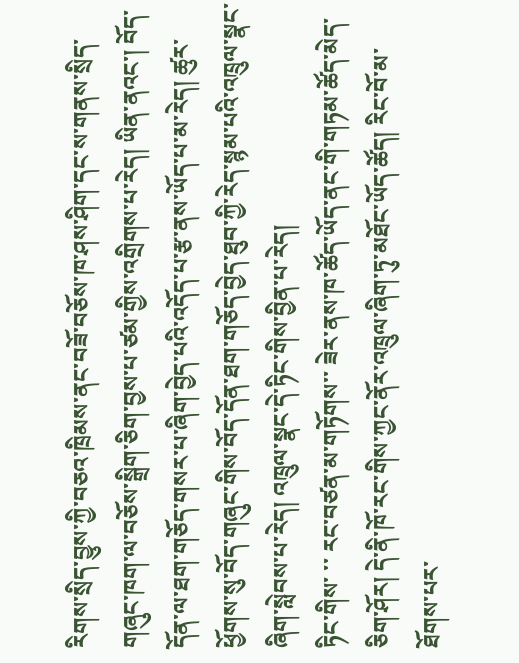རིགས་སྲིད་བྱུས་ཀྱི་བཅའ་ཁྲིམས་ནང་བཟོ་བཅོས་ཁ་ཤས་ཤིག་དང་ས་གནས་སྲིད་གཞུང་ཁག་ལ་བཅོས་སྒྲིག་ཅིག་བྱས་པ་ཙམ་གྱིས་འགྲིགས་པ་རེད། ཡིན་ནའང་། བོད་དོན་ལ་ཐག་གཅོད་གསར་པ་ཞིག་བྱེད་པའི་འདོད་པ་རྩ་ནས་ཡོད་པ་མ་རེད། ཚུར་ཕྱོགས་སུ་བོད་གཞུང་གིས་བོད་དོན་ཐག་གཅོད་བྱེད་ཐུབ་ཀྱི་རེད་སྙམ་པའི་འཁྲུལ་སྣང་ཞིག་སླེབས་པ་རེད། འཁྲུལ་སྣང་དེ་ཏིང་གིས་བྱིན་པ་རེད།
ཏིང་གིས་ ་་ རང་བཙན་མ་གཏོགས་་ ཟེར་ནས་ཁ་ཚོད་ཡོད་ནང་གི་གཏམ་ཚོད་མེད་ཅིག་ཤོར། དེ་ནི་ཁོ་རང་གིས་ཀྱང་ནོར་འཁྲུལ་ཞིག་ཏུ་མཐོང་ཡོད་ཚོད། རིང་བོ་མ་ཐོགས་པར་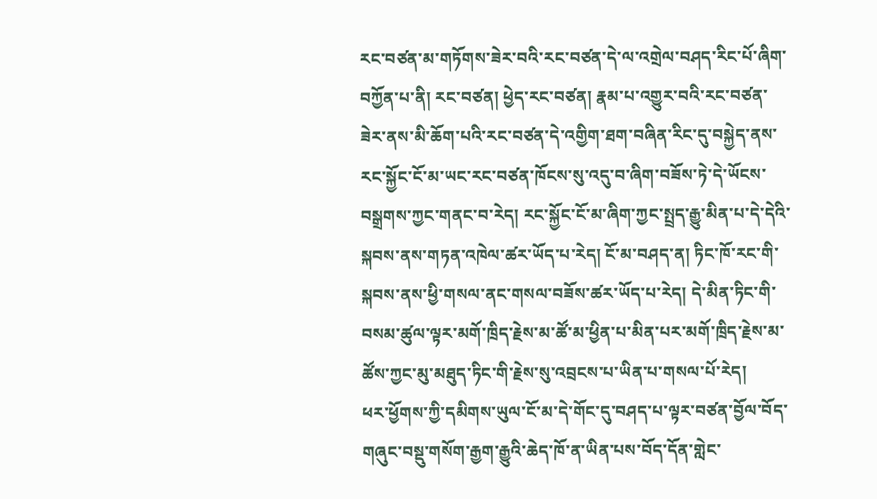རང་བཙན་མ་གཏོགས་ཟེར་བའི་རང་བཙན་དེ་ལ་འགྲེལ་བཤད་རིང་པོ་ཞིག་བཀྱོན་པ་ནི། རང་བཙན། ཕྱེད་རང་བཙན། རྣམ་པ་འགྱུར་བའི་རང་བཙན་ཟེར་ནས་མི་ཆོག་པའི་རང་བཙན་དེ་འགྱིག་ཐག་བཞིན་རིང་དུ་བསྐྱེད་ནས་རང་སྐྱོང་ངོ་མ་ཡང་རང་བཙན་ཁོངས་སུ་འདུ་བ་ཞིག་བཟོས་ཏེ་དེ་ཡོངས་བསྒྲགས་ཀྱང་གནང་བ་རེད། རང་སྐྱོང་ངོ་མ་ཞིག་ཀྱང་སྤྲད་རྒྱུ་མིན་པ་དེ་དེའི་སྐབས་ནས་གཏན་འཁེལ་ཚར་ཡོད་པ་རེད། ངོ་མ་བཤད་ན། ཏིང་ཁོ་རང་གི་སྐབས་ནས་ཕྱི་གསལ་ནང་གསལ་བཟོས་ཚར་ཡོད་པ་རེད། དེ་མིན་ཏིང་གི་བསམ་ཚུལ་ལྟར་མགོ་ཁྲིད་རྗེས་མ་ཚོ་མ་ཕྱིན་པ་མིན་པར་མགོ་ཁྲིད་རྗེས་མ་ཚོས་ཀྱང་མུ་མཐུད་ཏིང་གི་རྗེས་སུ་འབྲངས་པ་ཡིན་པ་གསལ་པོ་རེད།
ཕར་ཕྱོགས་ཀྱི་དམིགས་ཡུལ་ངོ་མ་དེ་གོང་དུ་བཤད་པ་ལྟར་བཙན་བྱོལ་བོད་གཞུང་བསྡུ་གསོག་རྒྱག་རྒྱུའི་ཆེད་ཁོ་ན་ཡིན་པས་བོད་དོན་གླེང་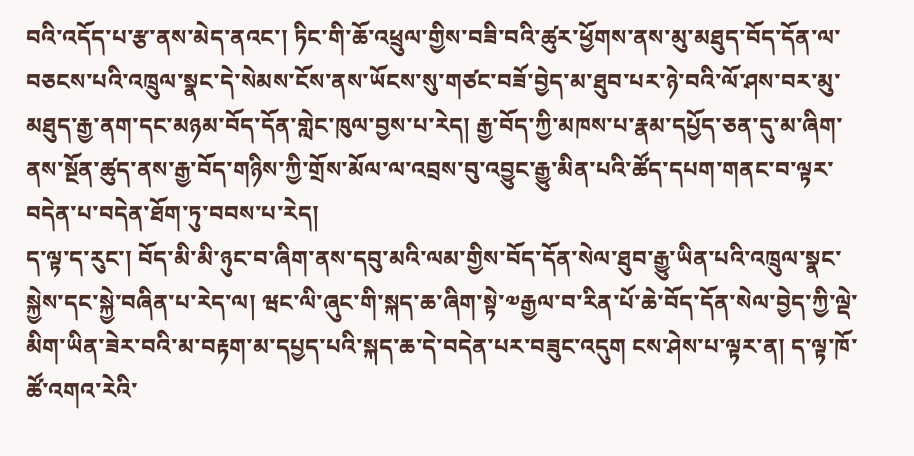བའི་འདོད་པ་རྩ་ནས་མེད་ནའང་། ཏིང་གི་ཆོ་འཕྲུལ་གྱིས་བཟི་བའི་ཚུར་ཕྱོགས་ནས་མུ་མཐུད་བོད་དོན་ལ་བཅངས་པའི་འཁྲུལ་སྣང་དེ་སེམས་ངོས་ནས་ཡོངས་སུ་གཙང་བཟོ་བྱེད་མ་ཐུབ་པར་ཉེ་བའི་ལོ་ཤས་བར་མུ་མཐུད་རྒྱ་ནག་དང་མཉམ་བོད་དོན་གླེང་ཁུལ་བྱས་པ་རེད། རྒྱ་བོད་ཀྱི་མཁས་པ་རྣམ་དཔྱོད་ཅན་དུ་མ་ཞིག་ནས་སྔོན་ཚུད་ནས་རྒྱ་བོད་གཉིས་ཀྱི་གྲོས་མོལ་ལ་འབྲས་བུ་འབྱུང་རྒྱུ་མིན་པའི་ཚོད་དཔག་གནང་བ་ལྟར་བདེན་པ་བདེན་ཐོག་ཏུ་བབས་པ་རེད།
ད་ལྟ་ད་རུང་། བོད་མི་མི་ཉུང་བ་ཞིག་ནས་དབུ་མའི་ལམ་གྱིས་བོད་དོན་སེལ་ཐུབ་རྒྱུ་ཡིན་པའི་འཁྲུལ་སྣང་སྐྱེས་དང་སྐྱེ་བཞིན་པ་རེད་ལ། ཝང་ལི་ཞུང་གི་སྐད་ཆ་ཞིག་སྟེ་༧རྒྱལ་བ་རིན་པོ་ཆེ་བོད་དོན་སེལ་བྱེད་ཀྱི་ལྡེ་མིག་ཡིན་ཟེར་བའི་མ་བརྟག་མ་དཔྱད་པའི་སྐད་ཆ་དེ་བདེན་པར་བཟུང་འདུག ངས་ཤེས་པ་ལྟར་ན། ད་ལྟ་ཁོ་ཚོ་འགའ་རེའི་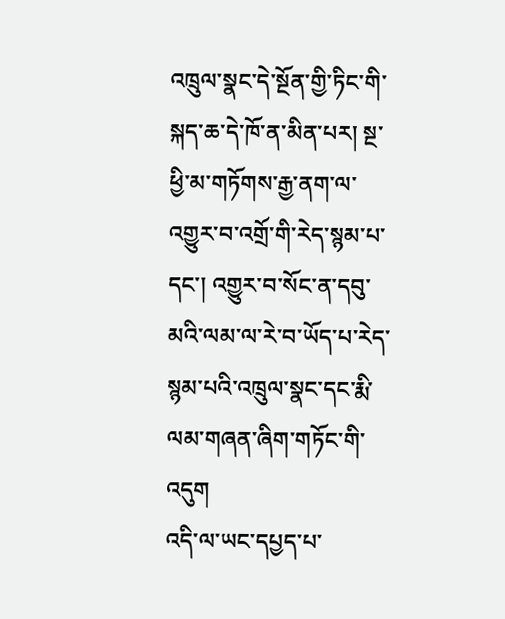འཁྲུལ་སྣང་དེ་སྔོན་གྱི་ཏིང་གི་སྐད་ཆ་དེ་ཁོ་ན་མིན་པར། སྔ་ཕྱི་མ་གཏོགས་རྒྱ་ནག་ལ་འགྱུར་བ་འགྲོ་གི་རེད་སྙམ་པ་དང་། འགྱུར་བ་སོང་ན་དབུ་མའི་ལམ་ལ་རེ་བ་ཡོད་པ་རེད་སྙམ་པའི་འཁྲུལ་སྣང་དང་རྨི་ལམ་གཞན་ཞིག་གཏོང་གི་འདུག
འདི་ལ་ཡང་དཔྱད་པ་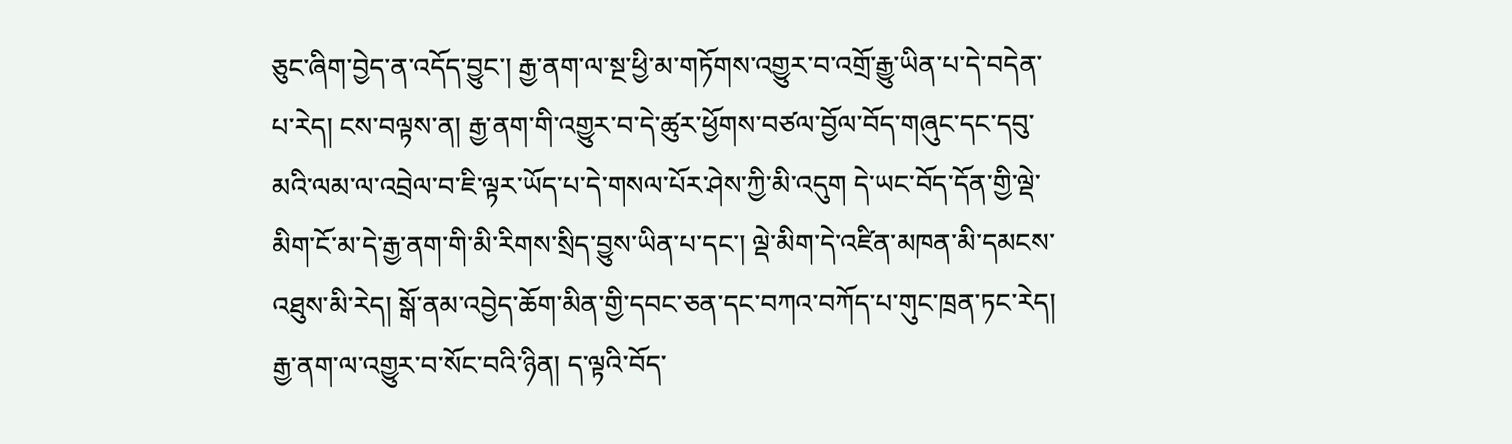ཅུང་ཞིག་བྱེད་ན་འདོད་བྱུང་། རྒྱ་ནག་ལ་སྔ་ཕྱི་མ་གཏོགས་འགྱུར་བ་འགྲོ་རྒྱུ་ཡིན་པ་དེ་བདེན་པ་རེད། ངས་བལྟས་ན། རྒྱ་ནག་གི་འགྱུར་བ་དེ་ཚུར་ཕྱོགས་བཙལ་བྱོལ་བོད་གཞུང་དང་དབུ་མའི་ལམ་ལ་འབྲེལ་བ་ཇི་ལྟར་ཡོད་པ་དེ་གསལ་པོར་ཤེས་ཀྱི་མི་འདུག དེ་ཡང་བོད་དོན་གྱི་ལྡེ་མིག་ངོ་མ་དེ་རྒྱ་ནག་གི་མི་རིགས་སྲིད་བྱུས་ཡིན་པ་དང་། ལྡེ་མིག་དེ་འཛིན་མཁན་མི་དམངས་འཐུས་མི་རེད། སྒོ་ནམ་འབྱེད་ཆོག་མིན་གྱི་དབང་ཅན་དང་བཀའ་བཀོད་པ་གུང་ཁྲན་ཏང་རེད། རྒྱ་ནག་ལ་འགྱུར་བ་སོང་བའི་ཉིན། ད་ལྟའི་བོད་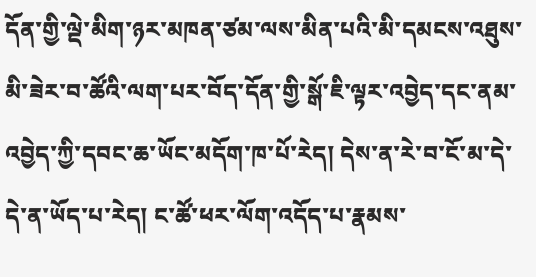དོན་གྱི་ལྡེ་མིག་ཉར་མཁན་ཙམ་ལས་མིན་པའི་མི་དམངས་འཐུས་མི་ཟེར་བ་ཚོའི་ལག་པར་བོད་དོན་གྱི་སྒོ་ཇི་ལྟར་འབྱེད་དང་ནམ་འབྱེད་ཀྱི་དབང་ཆ་ཡོང་མདོག་ཁ་པོ་རེད། དེས་ན་རེ་བ་ངོ་མ་དེ་དེ་ན་ཡོད་པ་རེད། ང་ཚོ་ཕར་ལོག་འདོད་པ་རྣམས་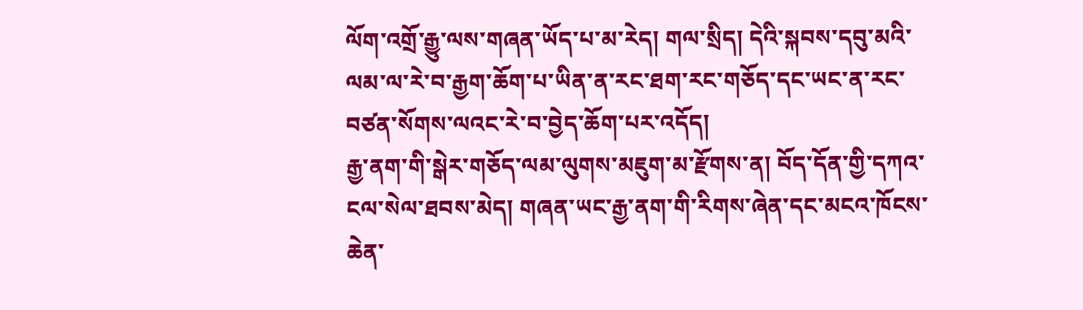ལོག་འགྲོ་རྒྱུ་ལས་གཞན་ཡོད་པ་མ་རེད། གལ་སྲིད། དེའི་སྐབས་དབུ་མའི་ལམ་ལ་རེ་བ་རྒྱག་ཆོག་པ་ཡིན་ན་རང་ཐག་རང་གཅོད་དང་ཡང་ན་རང་བཙན་སོགས་ལའང་རེ་བ་བྱེད་ཆོག་པར་འདོད།
རྒྱ་ནག་གི་སྒེར་གཅོད་ལམ་ལུགས་མཇུག་མ་རྫོགས་ན། བོད་དོན་གྱི་དཀའ་ངལ་སེལ་ཐབས་མེད། གཞན་ཡང་རྒྱ་ནག་གི་རིགས་ཞེན་དང་མངའ་ཁོངས་ཆེན་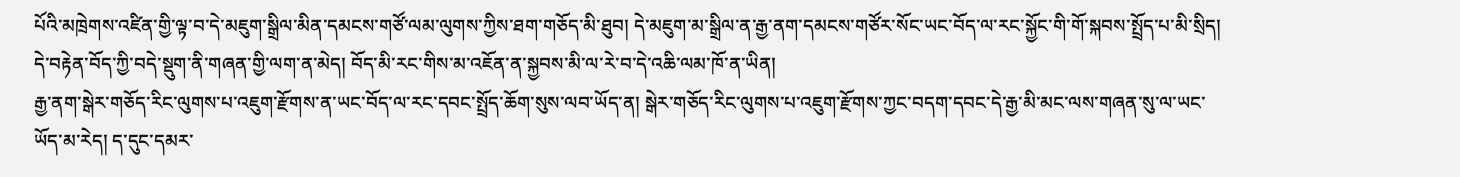པོའི་མཁྲེགས་འཛིན་གྱི་ལྟ་བ་དེ་མཇུག་སྒྲིལ་མིན་དམངས་གཙོ་ལམ་ལུགས་ཀྱིས་ཐག་གཅོད་མི་ཐུབ། དེ་མཇུག་མ་སྒྲིལ་ན་རྒྱ་ནག་དམངས་གཙོར་སོང་ཡང་བོད་ལ་རང་སྐྱོང་གི་གོ་སྐབས་སྤྲོད་པ་མི་སྲིད། དེ་བརྟེན་བོད་ཀྱི་བདེ་སྡུག་ནི་གཞན་གྱི་ལག་ན་མེད། བོད་མི་རང་གིས་མ་འཇོན་ན་སྐྱབས་མི་ལ་རེ་བ་དེ་འཆི་ལམ་ཁོ་ན་ཡིན།
རྒྱ་ནག་སྒེར་གཅོད་རིང་ལུགས་པ་འཇུག་རྫོགས་ན་ཡང་བོད་ལ་རང་དབང་སྤྲོད་ཆོག་སུས་ལབ་ཡོད་ན། སྒེར་གཅོད་རིང་ལུགས་པ་འཇུག་རྫོགས་ཀྱང་བདག་དབང་དེ་རྒྱ་མི་མང་ལས་གཞན་སུ་ལ་ཡང་ཡོད་མ་རེད། ད་དུང་དམར་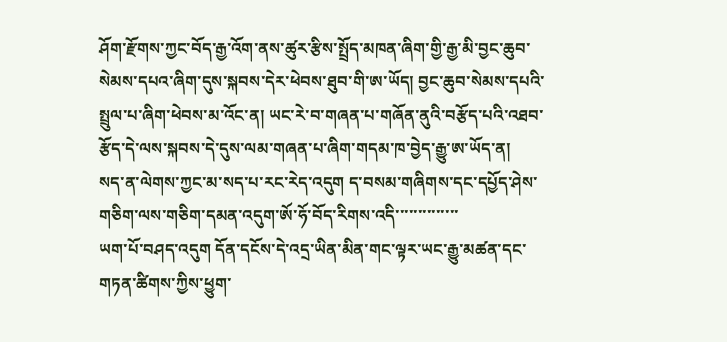ཤོག་རྫོགས་ཀྱང་བོད་རྒྱ་འོག་ནས་ཚུར་རྩིས་སྤྲོད་མཁན་ཞིག་གྱི་རྒྱ་མི་བྱང་ཆུབ་སེམས་དཔའ་ཞིག་དུས་སྐབས་དེར་ཕེབས་ཐུབ་གི་ཨ་ཡོད། བྱང་ཆུབ་སེམས་དཔའི་སྤྲུལ་པ་ཞིག་ཕེབས་མ་འོང་ན། ཡང་རེ་བ་གཞན་པ་གཞོན་ནུའི་བརྩོད་པའི་འཐབ་རྩོད་དེ་ལས་སྐབས་དེ་དུས་ལམ་གཞན་པ་ཞིག་གདམ་ཁ་བྱེད་རྒྱུ་ཨ་ཡོད་ན།
སད་ན་ལེགས་ཀྱང་མ་སད་པ་རང་རེད་འདུག ད་བསམ་གཞིགས་དང་དཔྱོད་ཤེས་གཅིག་ལས་གཅིག་དམན་འདུག་ཨོ་ཧོ་བོད་རིགས་འདི་་་་་་་་་་་་་་
ཡག་པོ་བཤད་འདུག དོན་དངོས་དེ་འདྲ་ཡིན་མིན་གང་ལྟར་ཡང་རྒྱུ་མཚན་དང་གཏན་ཚིགས་ཀྱིས་ཕྱུག་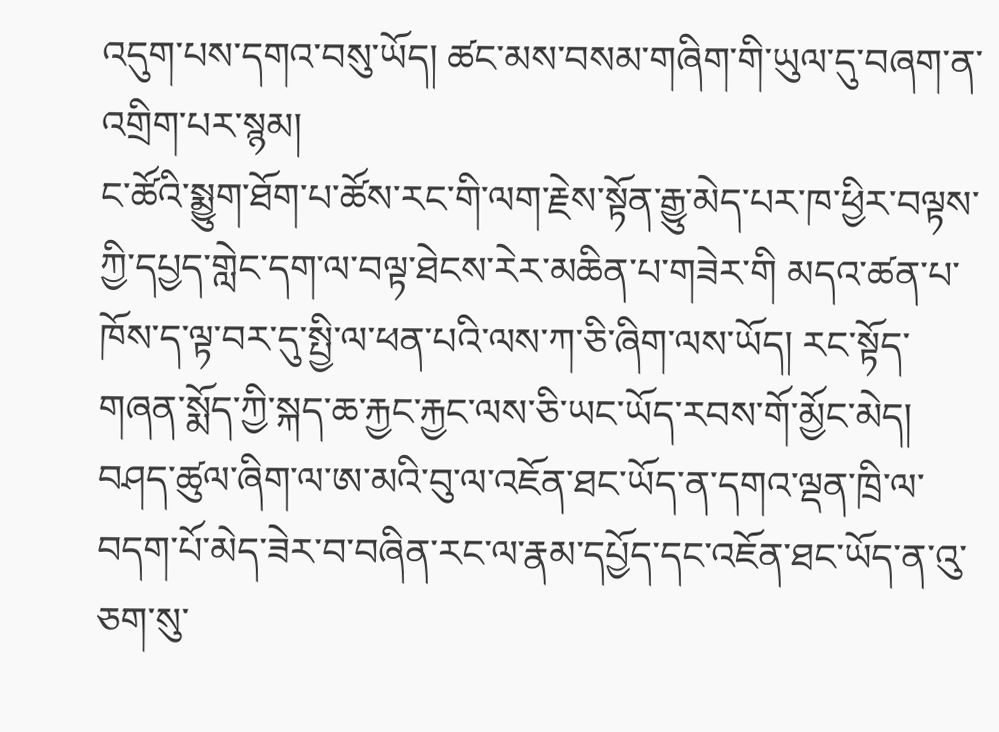འདུག་པས་དགའ་བསུ་ཡོད། ཚང་མས་བསམ་གཞིག་གི་ཡུལ་དུ་བཞག་ན་འགྲིག་པར་སྙམ།
ང་ཚོའི་སྨྱུག་ཐོག་པ་ཚོས་རང་གི་ལག་རྗེས་སྟོན་རྒྱུ་མེད་པར་ཁ་ཕྱིར་བལྟས་ཀྱི་དཔྱད་གླེང་དག་ལ་བལྟ་ཐེངས་རེར་མཆིན་པ་གཟེར་གི མདའ་ཚན་པ་ཁོས་ད་ལྟ་བར་དུ་སྤྱི་ལ་ཕན་པའི་ལས་ཀ་ཅི་ཞིག་ལས་ཡོད། རང་སྟོད་གཞན་སྨོད་ཀྱི་སྐད་ཆ་རྐྱང་རྐྱང་ལས་ཅི་ཡང་ཡོད་རབས་གོ་མྱོང་མེད། བཤད་ཚུལ་ཞིག་ལ་ཨ་མའི་བུ་ལ་འཇོན་ཐང་ཡོད་ན་དགའ་ལྡན་ཁྲི་ལ་བདག་པོ་མེད་ཟེར་བ་བཞིན་རང་ལ་རྣམ་དཔྱོད་དང་འཇོན་ཐང་ཡོད་ན་འུ་ཅག་སུ་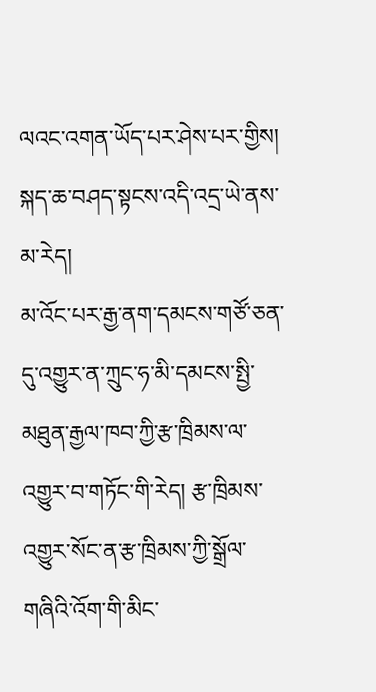ལའང་འགན་ཡོད་པར་ཤེས་པར་གྱིས།
སྐད་ཆ་བཤད་སྟངས་འདི་འདྲ་ཡེ་ནས་མ་རེད།
མ་འོང་པར་རྒྱ་ནག་དམངས་གཙོ་ཅན་དུ་འགྱུར་ན་ཀྲུང་ཧ་མི་དམངས་སྤྱི་མཐུན་རྒྱལ་ཁབ་ཀྱི་རྩ་ཁྲིམས་ལ་འགྱུར་བ་གཏོང་གི་རེད། རྩ་ཁྲིམས་འགྱུར་སོང་ན་རྩ་ཁྲིམས་ཀྱི་སྒྲོལ་གཞིའི་འོག་གི་མིང་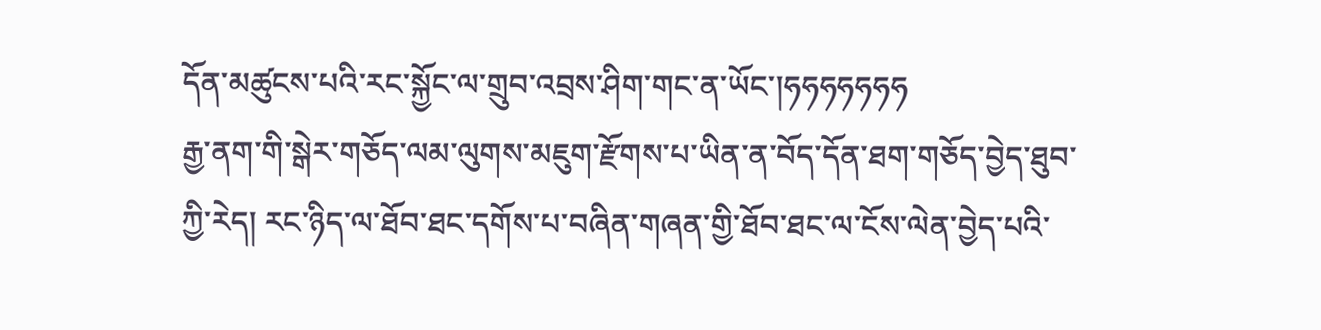དོན་མཚུངས་པའི་རང་སྐྱོང་ལ་གྲུབ་འབྲས་ཤིག་གང་ན་ཡོང་།ཧཧཧཧཧཧཧ
རྒྱ་ནག་གི་སྒེར་གཅོད་ལམ་ལུགས་མཇུག་རྫོགས་པ་ཡིན་ན་བོད་དོན་ཐག་གཅོད་བྱེད་ཐུབ་ཀྱི་རེད། རང་ཉིད་ལ་ཐོབ་ཐང་དགོས་པ་བཞིན་གཞན་གྱི་ཐོབ་ཐང་ལ་ངོས་ལེན་བྱེད་པའི་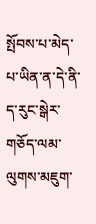སྤོབས་པ་མེད་པ་ཡིན་ན་དེ་ནི་ད་རུང་སྒེར་གཅོད་ལམ་ལུགས་མཇུག་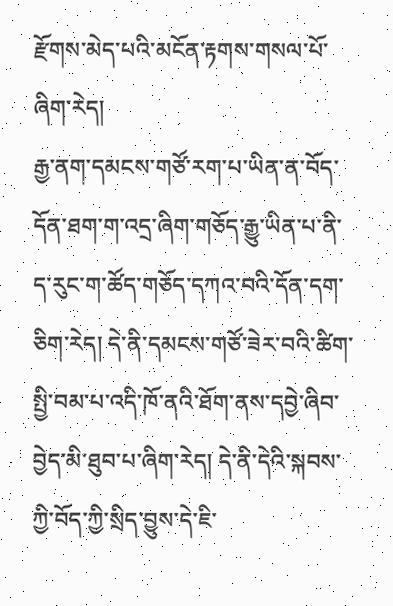རྫོགས་མེད་པའི་མངོན་རྟགས་གསལ་པོ་ཞིག་རེད།
རྒྱ་ནག་དམངས་གཙོ་རག་པ་ཡིན་ན་བོད་དོན་ཐག་ག་འདྲ་ཞིག་གཅོད་རྒྱུ་ཡིན་པ་ནི་ད་རུང་ག་ཚོད་གཅོད་དཀའ་བའི་དོན་དག་ཅིག་རེད། དེ་ནི་དམངས་གཙོ་ཟེར་བའི་ཚིག་སྤྱི་བམ་པ་འདི་ཁོ་ནའི་ཐོག་ནས་དབྱེ་ཞིབ་བྱེད་མི་ཐུབ་པ་ཞིག་རེད། དེ་ནི་དེའི་སྐབས་ཀྱི་བོད་ཀྱི་སྲིད་བྱུས་དེ་ཇི་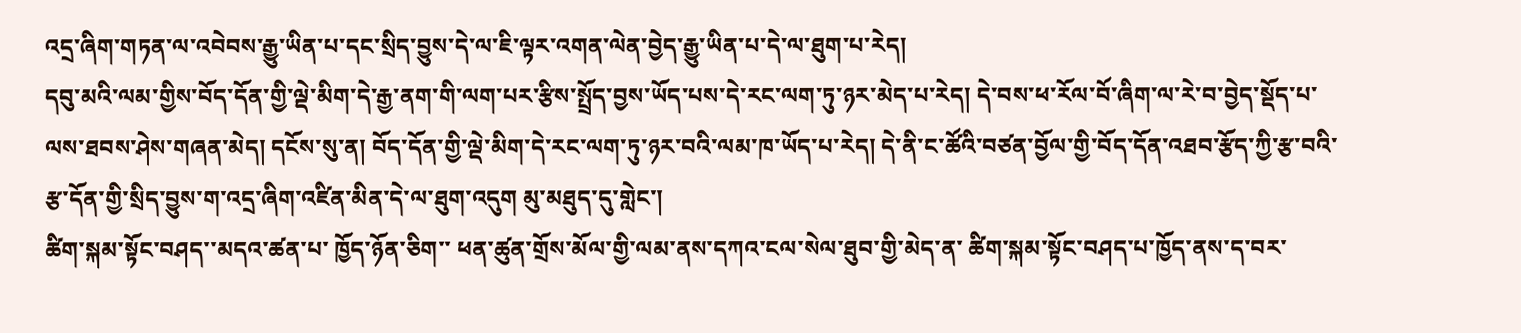འདྲ་ཞིག་གཏན་ལ་འབེབས་རྒྱུ་ཡིན་པ་དང་སྲིད་བྱུས་དེ་ལ་ཇི་ལྟར་འགན་ལེན་བྱེད་རྒྱུ་ཡིན་པ་དེ་ལ་ཐུག་པ་རེད།
དབུ་མའི་ལམ་གྱིས་བོད་དོན་གྱི་ལྡེ་མིག་དེ་རྒྱ་ནག་གི་ལག་པར་རྩིས་སྤྲོད་བྱས་ཡོད་པས་དེ་རང་ལག་ཏུ་ཉར་མེད་པ་རེད། དེ་བས་ཕ་རོལ་བོ་ཞིག་ལ་རེ་བ་བྱེད་སྡོད་པ་ལས་ཐབས་ཤེས་གཞན་མེད། དངོས་སུ་ན། བོད་དོན་གྱི་ལྡེ་མིག་དེ་རང་ལག་ཏུ་ཉར་བའི་ལམ་ཁ་ཡོད་པ་རེད། དེ་ནི་ང་ཚོའི་བཙན་བྱོལ་གྱི་བོད་དོན་འཐབ་རྩོད་ཀྱི་རྩ་བའི་རྩ་དོན་གྱི་སྲིད་བྱུས་ག་འདྲ་ཞིག་འཛིན་མིན་དེ་ལ་ཐུག་འདུག མུ་མཐུད་དུ་གླེང་།
ཚིག་སྐམ་སྟོང་བཤད་་མདའ་ཚན་པ་ ཁྱོད་ཉོན་ཅིག་་ ཕན་ཚུན་གྲོས་མོལ་གྱི་ལམ་ནས་དཀའ་ངལ་སེལ་ཐུབ་གྱི་མེད་ན་ ཚིག་སྐམ་སྟོང་བཤད་པ་ཁྱོད་ནས་ད་བར་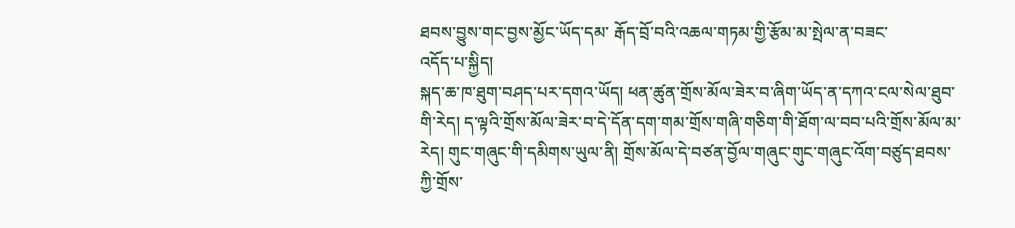ཐབས་བྱུས་གང་བྱས་མྱོང་ཡོད་དམ་ རྒོད་བྲོ་བའི་འཆལ་གཏམ་གྱི་རྩོམ་མ་སྤེལ་ན་བཟང་
འདོད་པ་སྐྱིད།
སྐད་ཆ་ཁ་ཐུག་བཤད་པར་དགའ་ཡོད། ཕན་ཚུན་གྲོས་མོལ་ཟེར་བ་ཞིག་ཡོད་ན་དཀའ་ངལ་སེལ་ཐུབ་གི་རེད། ད་ལྟའི་གྲོས་མོལ་ཟེར་བ་དེ་དོན་དག་གམ་གྲོས་གཞི་གཅིག་གི་ཐོག་ལ་བབ་པའི་གྲོས་མོལ་མ་རེད། གུང་གཞུང་གི་དམིགས་ཡུལ་ནི། གྲོས་མོལ་དེ་བཙན་བྱོལ་གཞུང་གུང་གཞུང་འོག་བཙུད་ཐབས་ཀྱི་གྲོས་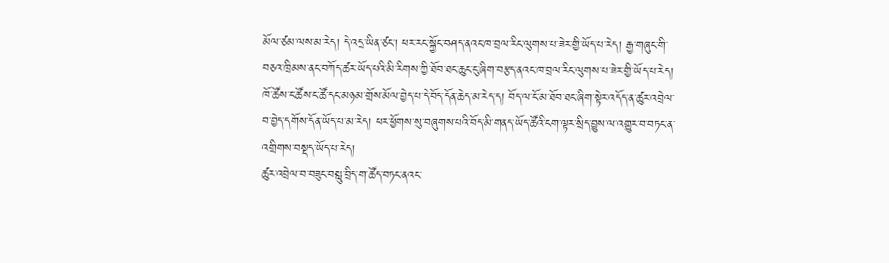མོལ་ཙམ་ལས་མ་རེད། དེ་འདྲ་ཡིན་ཙང་། ཕར་རང་སྐྱོང་བཤད་ནའང་ཁ་བྲལ་རིང་ལུགས་པ་ཟེར་གྱི་ཡོད་པ་རེད། རྒྱ་གཞུང་གི་བཅའ་ཁྲིམས་ནང་བཀོད་ཚར་ཡོད་པའི་མི་རིགས་ཀྱི་ཐོབ་ཐང་ཆུང་ངུ་ཞིག་བརྩད་ནའང་ཁ་བྲལ་རིང་ལུགས་པ་ཟེར་གྱི་ཡོད་པ་རེད། ཁོ་ཚོས་ང་ཚོས་ང་ཚོ་དང་མཉམ་གྲོས་མོལ་བྱེད་པ་དེ་བོད་དོན་ཆེད་མ་རེད་ད། བོད་ལ་ངོ་མ་ཐོབ་ཐང་ཞིག་སྟེར་འདོད་ན་ཚུར་འབྲེལ་བ་བྱེད་དགོས་དོན་ཡོད་པ་མ་རེད། ཕར་ཕྱོགས་སུ་བཞུགས་པའི་བོད་མི་གནད་ཡོད་ཚོའི་ངག་ལྟར་སྲིད་བྱུས་ལ་འགྱུར་བ་བཏང་ན་འགྲིགས་བསྡད་ཡོད་པ་རེད།
ཚུར་འབྲེལ་བ་བཟུང་བསླུ་བྲིད་ག་ཚོད་བཏང་ནའང་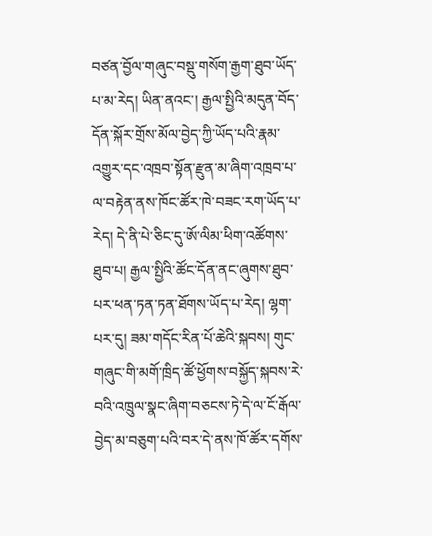བཙན་བྱོལ་གཞུང་བསྡུ་གསོག་རྒྱག་ཐུབ་ཡོད་པ་མ་རེད། ཡིན་ནའང་། རྒྱལ་སྤྱིའི་མདུན་བོད་དོན་སྐོར་གྲོས་མོལ་བྱེད་ཀྱི་ཡོད་པའི་རྣམ་འགྱུར་དང་འཁྲབ་སྟོན་རྫུན་མ་ཞིག་འཁྲབ་པ་ལ་བརྟེན་ནས་ཁོང་ཚོར་ཁེ་བཟང་རག་ཡོད་པ་རེད། དེ་ནི་པེ་ཅིང་དུ་ཨོ་ལིམ་ཕིག་འཚོགས་ཐུབ་པ། རྒྱལ་སྤྱིའི་ཚོང་དོན་ནང་ཞུགས་ཐུབ་པར་ཕན་ཏན་ཏན་ཐོགས་ཡོད་པ་རེད། ལྷག་པར་དུ། ཟམ་གདོང་རིན་པོ་ཆེའི་སྐབས། གུང་གཞུང་གི་མགོ་ཁྲིད་ཚོ་ཕྱོགས་བསྐྱོད་སྐབས་རེ་བའི་འཁྲུལ་སྣང་ཞིག་བཅངས་ཏེ་དེ་ལ་ངོ་རྒོལ་བྱེད་མ་བཅུག་པའི་བར་དེ་ནས་ཁོ་ཚོར་དགོས་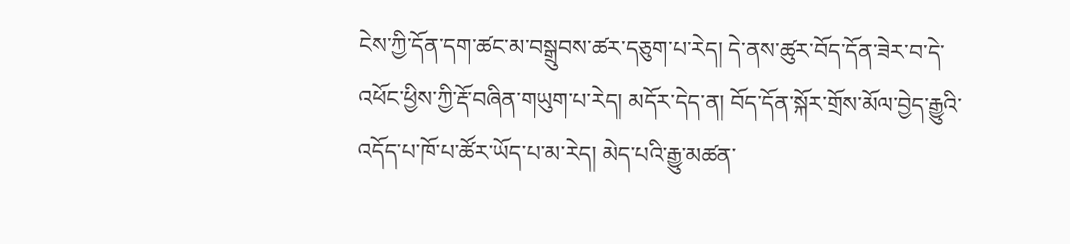ངེས་ཀྱི་དོན་དག་ཚང་མ་བསྒྲུབས་ཚར་དཅུག་པ་རེད། དེ་ནས་ཚུར་བོད་དོན་ཟེར་བ་དེ་འཕོང་ཕྱིས་ཀྱི་རྡོ་བཞིན་གཡུག་པ་རེད། མདོར་དེད་ན། བོད་དོན་སྐོར་གྲོས་མོལ་བྱེད་རྒྱུའི་འདོད་པ་ཁོ་པ་ཚོར་ཡོད་པ་མ་རེད། མེད་པའི་རྒྱུ་མཚན་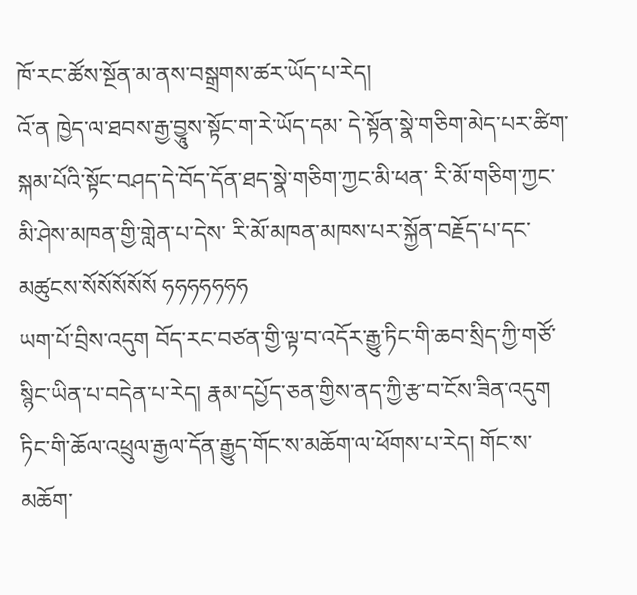ཁོ་རང་ཚོས་སྔོན་མ་ནས་བསྒྲགས་ཚར་ཡོད་པ་རེད།
འོ་ན ཁྱེད་ལ་ཐབས་རྒྱ་བྱཱུས་སྟོང་ག་རེ་ཡོད་དམ་ དེ་སྟོན་སྣེ་གཅིག་མེད་པར་ཚིག་སྐམ་པོའི་སྟོང་བཤད་དེ་བོད་དོན་ཐད་སྣེ་གཅིག་ཀྱང་མི་ཕན་ རི་མོ་གཅིག་ཀྱང་མི་ཤེས་མཁན་གྱི་གླེན་པ་དེས་ རི་མོ་མཁན་མཁས་པར་སྐྱོན་བརྗོད་པ་དང་མཚུངས་སོསོསོསོསོ ཧཧཧཧཧཧཧ
ཡག་པོ་བྲིས་འདུག བོད་རང་བཙན་གྱི་ལྟ་བ་འདོར་རྒྱུ་ཏིང་གི་ཆབ་སྲིད་ཀྱི་གཙོ་སྙིང་ཡིན་པ་བདེན་པ་རེད། རྣམ་དཔྱོད་ཅན་གྱིས་ནད་ཀྱི་རྩ་བ་ངོས་ཟིན་འདུག ཏིང་གི་ཆོལ་འཕྲུལ་རྒྱལ་དོན་རྒྱུད་གོང་ས་མཆོག་ལ་ཕོགས་པ་རེད། གོང་ས་མཆོག་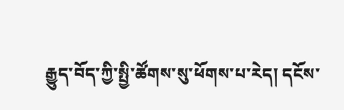རྒྱུད་བོད་ཀྱི་སྤྱི་ཚོགས་སུ་ཕོགས་པ་རེད། དངོས་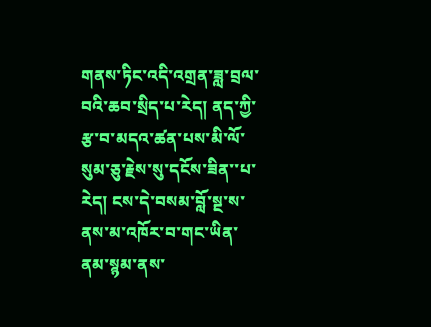གནས་ཏིང་འདི་འགྲན་ཟླ་བྲལ་བའི་ཆབ་སྲིད་པ་རེད། ནད་ཀྱི་རྩ་བ་མདའ་ཚན་པས་མི་ལོ་སུམ་ཅུ་རྗེས་སུ་དངོས་ཟིན་་པ་རེད། ངས་དེ་བསམ་བློ་སྔ་ས་ནས་མ་འཁོར་བ་གང་ཡིན་ནམ་སྙམ་ནས་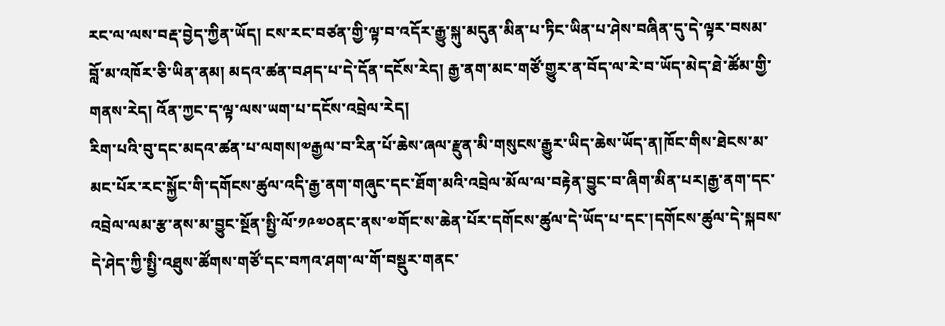རང་ལ་ལས་བརྡ་བྱེད་ཀྱིན་ཡོད། ངས་རང་བཙན་གྱི་ལྟ་བ་འདོར་རྒྱུ་སྐུ་མདུན་མིན་པ་ཏིང་ཡིན་པ་ཤེས་བཞིན་དུ་དེ་ལྟར་བསམ་བློ་མ་འཁོར་ཅི་ཡིན་ནམ། མདའ་ཚན་བཤད་པ་དེ་དོན་དངོས་རེད། རྒྱ་ནག་མང་གཙོ་གྱུར་ན་བོད་ལ་རེ་བ་ཡོད་མེད་ཐེ་ཚོམ་གྱི་གནས་རེད། འོན་ཀྱང་ད་ལྟ་ལས་ཡག་པ་དངོས་འབྲེལ་རེད།
རིག་པའི་བུ་དང་མདའ་ཚན་པ་ལགས།༧རྒྱལ་བ་རིན་པོ་ཆེས་ཞལ་རྫུན་མི་གསུངས་རྒྱུར་ཡིད་ཆེས་ཡོད་ན།ཁོང་གིས་ཐེངས་མ་མང་པོར་རང་སྐྱོང་གི་དགོངས་ཚུལ་འདི་རྒྱ་ནག་གཞུང་དང་ཐོག་མའི་འབྲེལ་མོལ་ལ་བརྟེན་བྱུང་བ་ཞིག་མིན་པར།རྒྱ་ནག་དང་འབྲེལ་ལམ་རྩ་ནས་མ་བྱུང་སྔོན་སྤྱི་ལོ་༡༩༧༠ནང་ནས་༧གོང་ས་ཆེན་པོར་དགོངས་ཚུལ་དེ་ཡོད་པ་དང་།དགོངས་ཚུལ་དེ་སྐབས་དེ་ཤེད་ཀྱི་སྤྱི་འཐུས་ཚོགས་གཙོ་དང་བཀའ་ཤག་ལ་གོ་བསྡུར་གནང་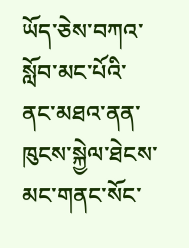ཡོད་ཅེས་བཀའ་སློབ་མང་པོའི་ནང་མཐའ་ནན་ཁུངས་སྐྱེལ་ཐེངས་མང་གནང་སོང་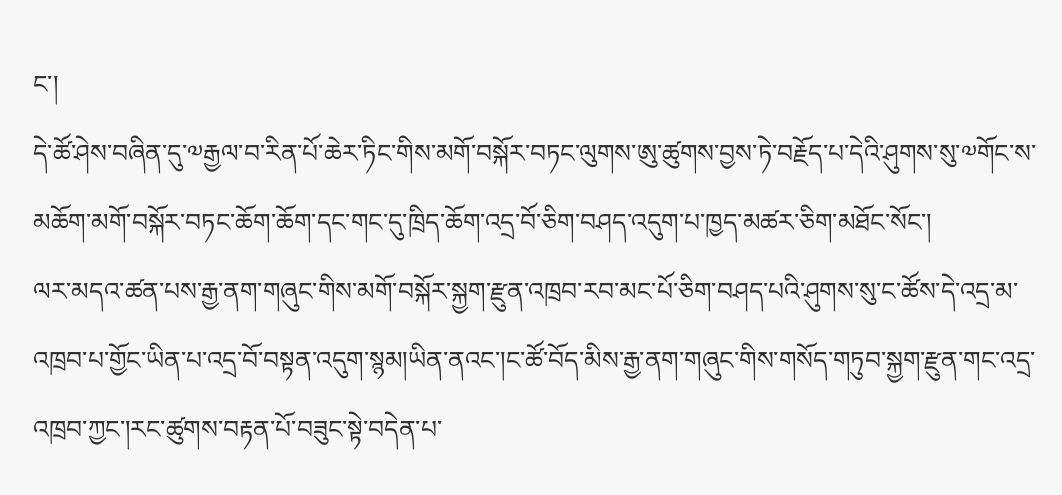ང་།
དེ་ཚོ་ཤེས་བཞིན་དུ་༧རྒྱལ་བ་རིན་པོ་ཆེར་ཏིང་གིས་མགོ་བསྐོར་བཏང་ལུགས་ཨུ་ཚུགས་བྱས་ཏེ་བརྗོད་པ་དེའི་ཤུགས་སུ་༧གོང་ས་མཆོག་མགོ་བསྐོར་བཏང་ཆོག་ཆོག་དང་གང་དུ་ཁྲིད་ཆོག་འདྲ་བོ་ཅིག་བཤད་འདུག་པ་ཁྱད་མཚར་ཅིག་མཐོང་སོང་།
ལར་མདའ་ཚན་པས་རྒྱ་ནག་གཞུང་གིས་མགོ་བསྐོར་སྐྱག་རྫུན་འཁྲབ་རབ་མང་པོ་ཅིག་བཤད་པའི་ཤུགས་སུ་ང་ཚོས་དེ་འདྲ་མ་འཁྲབ་པ་གྱོང་ཡིན་པ་འདྲ་བོ་བསྟན་འདུག་སྙམ།ཡིན་ནའང་།ང་ཚོ་བོད་མིས་རྒྱ་ནག་གཞུང་གིས་གསོད་གཏུབ་སྐྱག་རྫུན་གང་འདྲ་འཁྲབ་ཀྱང་།རང་ཚུགས་བརྟན་པོ་བཟུང་སྟེ་བདེན་པ་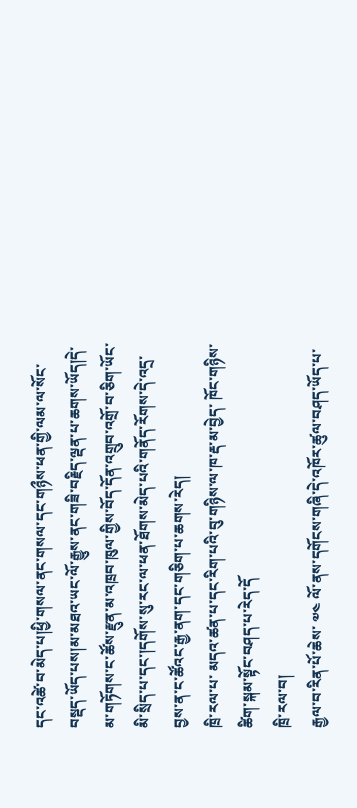དང་འཚེ་བ་མེད་པ།ཕྱི་གསལ་ནང་གསལ་དང་གཉྀས་ཕན་གྱི་ལམ་ལ་སོང་བསྡད་ཡོད་པས།མ་མཐའ་ཡང་ལོ་རྒྱུས་ནང་གཟི་བརྗིད་ལྡན་པ་ཆགས་ཡོད།དེ་མ་གཏོགས་ང་ཚོས་རྫུན་མ་འཁྲབ་ཁུལ་གྱིས་བོད་དོན་འགྲུབ་འགྲོ་བ་ཅིག་ཡོང་མི་སྲིད་པ་དང་།དགོས་སུ་རང་ལ་ཕན་ཐོགས་མེད་པའི་གནོད་རོགས་དེ་འདྲ་བྱས་ན་ང་ཚོའང་རྒྱ་ནག་དང་གཅིག་པ་ཆགས་རེད།
ཁྲི་རལ་པ་ མདའ་ཚན་པ་དང་རིག་པའི་བུ་གཉིས་ལ་ཁ་རྡ་མ་བྱེད་ ཁོང་གཉིས་ཚིག་སྐམ་སྟོང་བཤད་པ་རེད་དོ
ཁྲི་རལ་བ།
རྒྱལ་བ་རིན་པོ་ཆེས་ ༧༤ ལོ་ནས་དགོངས་གཞི་དེ་འཁོར་ཚུལ་བཤད་ཡོད་པ་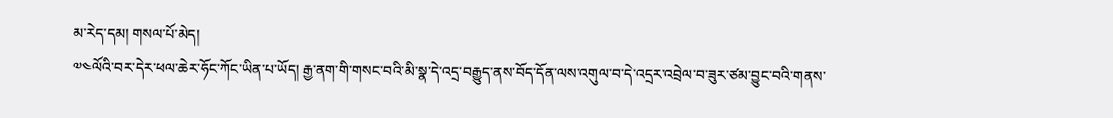མ་རེད་དམ། གསལ་པོ་མེད།
༧༤ལོའི་བར་དེར་ཕལ་ཆེར་ཧོང་ཀོང་ཡིན་པ་ཡོད། རྒྱ་ནག་གི་གསང་བའི་མི་སྣ་དེ་འདྲ་བརྒྱུད་ནས་བོད་དོན་ལས་འགུལ་བ་དེ་འདྲར་འབྲེལ་བ་ཟུར་ཙམ་བྱུང་བའི་གནས་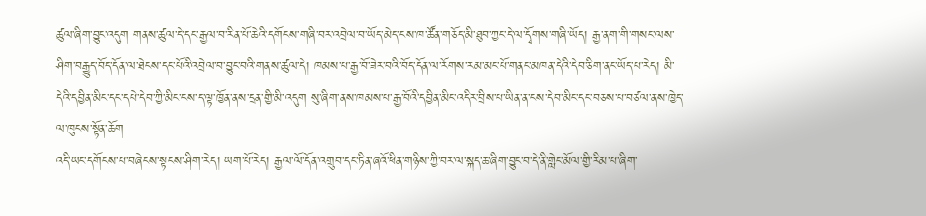ཚུལ་ཞིག་བྱུང་འདུག གནས་ཚུལ་དེ་དང་རྒྱལ་བ་རིན་པོ་ཆེའི་དགོངས་གཞི་བར་འབྲེལ་བ་ཡོད་མེད་ངས་ཁ་ཚོན་གཅོད་མི་ཐུབ་ཀྱང་དེ་ལ་དྭོགས་གཞི་ཡོད། རྒྱ་ནག་གི་གསང་ལས་ཤིག་བརྒྱུད་བོད་དོན་ལ་ཐེངས་དང་པོའི་འབྲེལ་བ་བྱུང་བའི་གནས་ཚུལ་དེ། ཁམས་པ་རྒྱ་བོ་ཟེར་བའི་བོད་དོན་ལ་རོགས་རམ་མང་པོ་གནང་མཁན་དེའི་དེབ་ཅིག་ནང་ཡོད་པ་རེད། མི་དེའི་དབྱིན་མིང་དང་དཔེ་དེབ་ཀྱི་མིང་ངས་ད་ལྟ་ཁྱོན་ནས་དྲན་གྱི་མི་འདུག སུ་ཞིག་ནས་ཁམས་པ་རྒྱ་བོའི་དབྱིན་མིང་འདིར་བྲིས་པ་ཡིན་ན་ངས་དེབ་མིང་དང་བཅས་པ་བཙལ་ནས་ཁྱེད་ལ་ཁུངས་སྟོན་ཆོག
འདི་ཡང་དགོངས་པ་བཞེངས་སྟངས་ཤིག་རེད། ཡག་པོ་རེད། རྒྱལ་ལོ་དོན་འགྲུབ་དང་ཏིན་ཞའོ་ཕིན་གཉིས་ཀྱི་བར་ལ་སྐད་ཆ་ཞིག་བྱུང་བ་དེ་ནི་གླེང་མོལ་གྱི་རིམ་པ་ཞིག་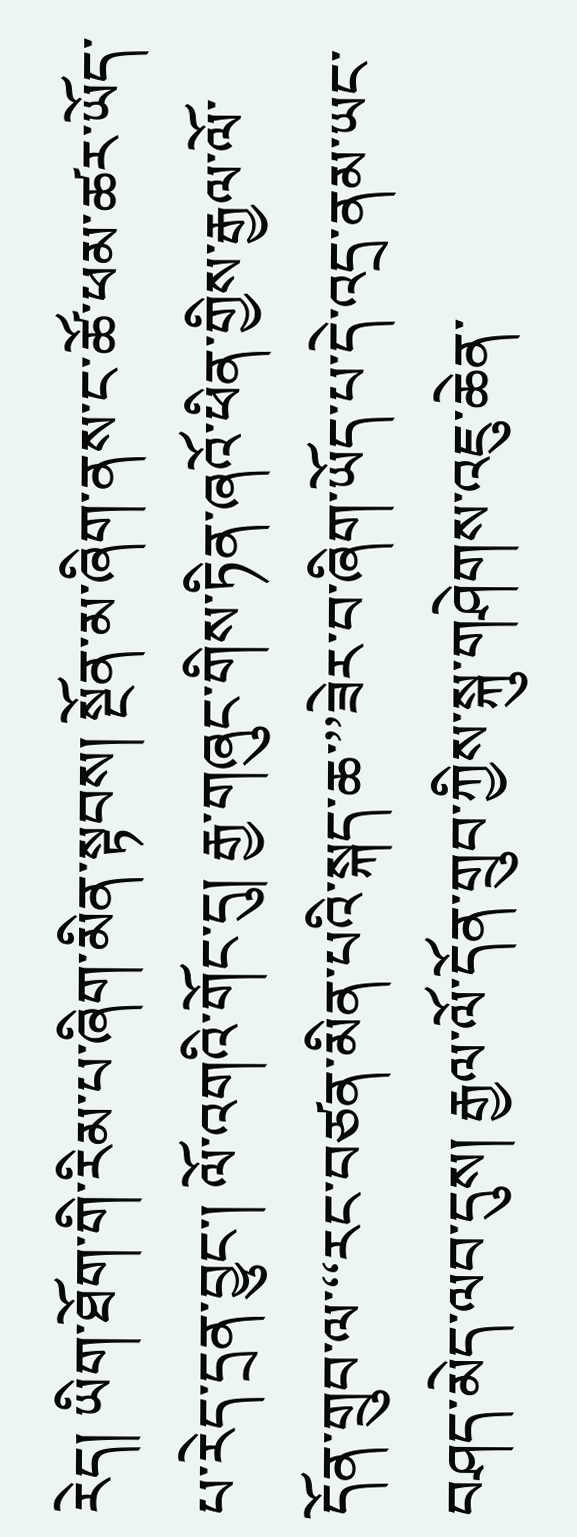རེད། ཡིག་ཐོག་གི་རིམ་པ་ཞིག་མིན་སྟབས། སྔོན་མ་ཞིག་ནས་ང་ཚོ་ཕམ་ཚར་ཡོད་པ་རེད་དྲན་བྱུང་། ལོ་འགའི་གོང་དུ། རྒྱ་གཞུང་གིས་ཏིན་ཞའོ་ཕིན་གྱིས་རྒྱལ་ལོ་དོན་གྲུབ་ལ་‘‘རང་བཙན་མིན་པའི་སྐད་ཆ་’’ཟེར་བ་ཞིག་ཡོད་པ་དེ་འདྲ་ནམ་ཡང་བཤད་མེད་ལབ་དུས། རྒྱལ་ལོ་དོན་གྲུབ་ཀྱིས་སྐུ་གཤེགས་འཇུ་ཆེན་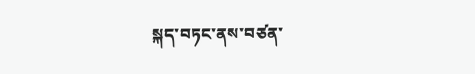སྐད་བཏང་ནས་བཙན་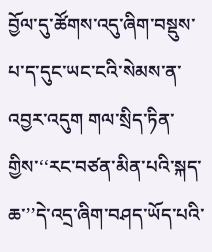བྱོལ་དུ་ཚོགས་འདུ་ཞིག་བསྡུས་པ་ད་དུང་ཡང་ངའི་སེམས་ན་འབྱར་འདུག གལ་སྲིད་ཏིན་གྱིས་‘‘རང་བཙན་མིན་པའི་སྐད་ཆ་’’དེ་འདྲ་ཞིག་བཤད་ཡོད་པའི་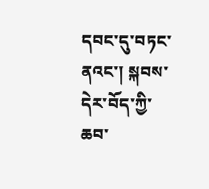དབང་དུ་བཏང་ནའང་། སྐབས་དེར་བོད་ཀྱི་ཆབ་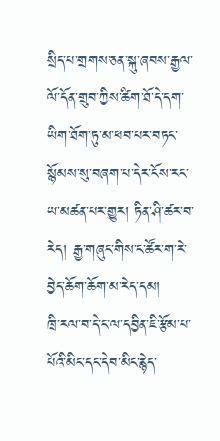སྲིད་པ་གྲགས་ཅན་སྐུ་ཞབས་རྒྱལ་ལོ་དོན་གྲུབ་ཀྱིས་ཚིག་ཐོ་དེ་དག་ཡིག་ཐོག་ཏུ་མ་ཕབ་པར་བཏང་སྙོམས་སུ་བཞག་པ་དེར་ངོས་རང་ཡ་མཚན་པར་གྱུར། ཏིན་ཤི་ཚར་བ་རེད། རྒྱ་གཞུང་གིས་ང་ཚོར་ག་རེ་བྱེད་ཆོག་ཆོག་མ་རེད་དམ།
ཁྲི་རལ་བ་དེ་ང་ལ་དབྱིན་ཇི་རྩོམ་པ་པོའི་མིང་དང་དེབ་མིང་རྙེད་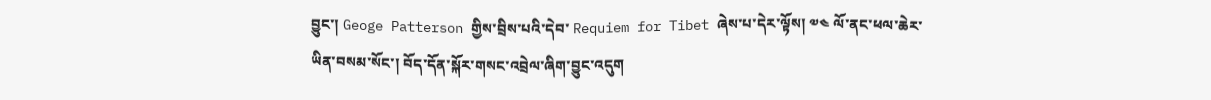བྱུང་། Geoge Patterson གྱིས་བྲིས་པའི་དེབ་ Requiem for Tibet ཞེས་པ་དེར་ལྟོས། ༧༤ ལོ་ནང་ཕལ་ཆེར་ཡིན་བསམ་སོང་། བོད་དོན་སྐོར་གསང་འབྲེལ་ཞིག་བྱུང་འདུག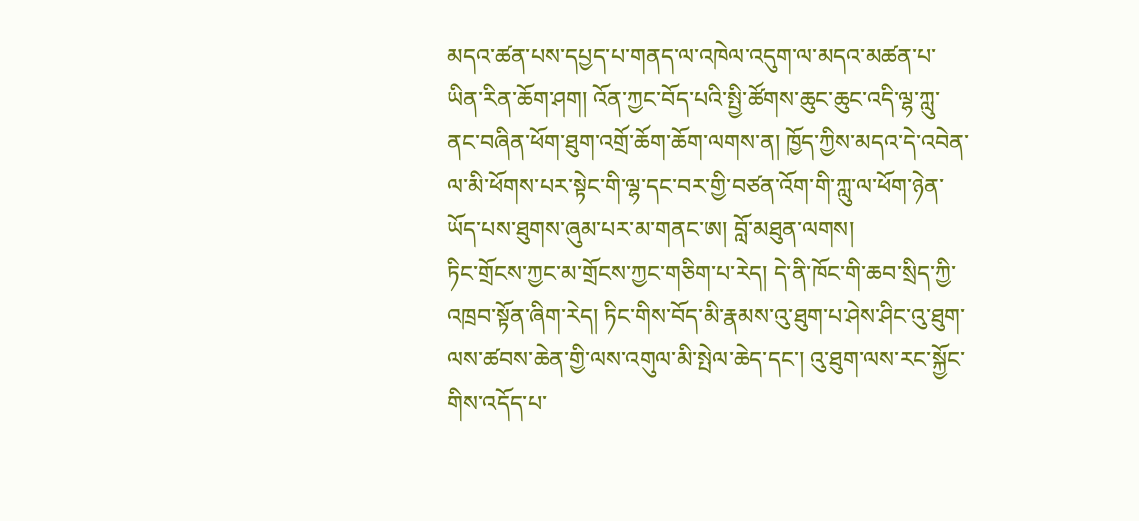མདའ་ཚན་པས་དཔྱད་པ་གནད་ལ་འཁེལ་འདུག་ལ་མདའ་མཚན་པ་ཡིན་རིན་ཆོག་ཤག། འོན་ཀྱང་བོད་པའི་སྤྱི་ཚོགས་ཆུང་ཆུང་འདི་ལྷ་ཀླུ་ནང་བཞིན་ཕོག་ཐུག་འགྲོ་ཆོག་ཆོག་ལགས་ན། ཁྱོད་ཀྱིས་མདའ་དེ་འབེན་ལ་མི་ཕོགས་པར་སྟེང་གི་ལྷ་དང་བར་གྱི་བཙན་འོག་གི་ཀླུ་ལ་ཕོག་ཉེན་ཡོད་པས་ཐུགས་ཞུམ་པར་མ་གནང་ཨ། བློ་མཐུན་ལགས།
ཏིང་གྲོངས་ཀྱང་མ་གྲོངས་ཀྱང་གཅིག་པ་རེད། དེ་ནི་ཁོང་གི་ཆབ་སྲིད་ཀྱི་འཁྲབ་སྟོན་ཞིག་རེད། ཏིང་གིས་བོད་མི་རྣམས་འུ་ཐུག་པ་ཤེས་ཤིང་འུ་ཐུག་ལས་ཚབས་ཆེན་གྱི་ལས་འགུལ་མི་སྤེལ་ཆེད་དང་། འུ་ཐུག་ལས་རང་སྐྱོང་གིས་འདོད་པ་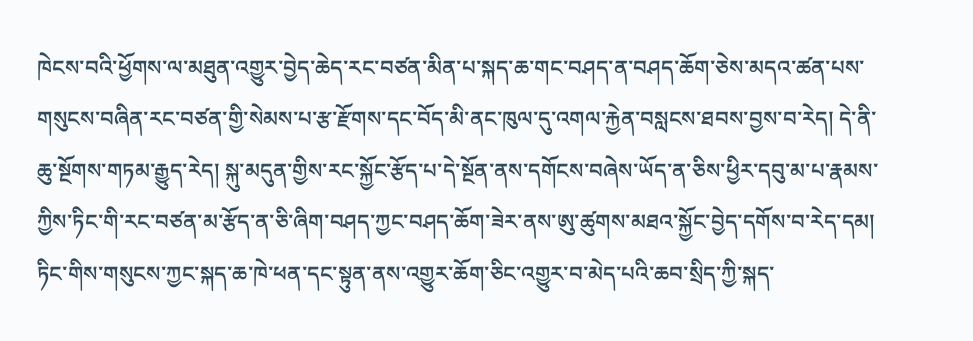ཁེངས་བའི་ཕྱོགས་ལ་མཐུན་འགྱུར་བྱེད་ཆེད་རང་བཙན་མིན་པ་སྐད་ཆ་གང་བཤད་ན་བཤད་ཆོག་ཅེས་མདའ་ཚན་པས་གསུངས་བཞིན་རང་བཙན་གྱི་སེམས་པ་རྩ་རྫོགས་དང་བོད་མི་ནང་ཁུལ་དུ་འགལ་རྐྱེན་བསླངས་ཐབས་བྱས་བ་རེད། དེ་ནི་ཆུ་སྔོགས་གཏམ་རྒྱུད་རེད། སྐུ་མདུན་གྱིས་རང་སྐྱོང་རྩོད་པ་དེ་སྔོན་ནས་དགོངས་བཞེས་ཡོད་ན་ཅིས་ཕྱིར་དབུ་མ་པ་རྣམས་ཀྱིས་ཏིང་གི་རང་བཙན་མ་རྩོད་ན་ཅི་ཞིག་བཤད་ཀྱང་བཤད་ཆོག་ཟེར་ནས་ཨུ་ཚུགས་མཐའ་སྐྱོང་བྱེད་དགོས་བ་རེད་དམ། ཏིང་གིས་གསུངས་ཀྱང་སྐད་ཆ་ཁེ་ཕན་དང་སྟུན་ནས་འགྱུར་ཆོག་ཅིང་འགྱུར་བ་མེད་པའི་ཆབ་སྲིད་ཀྱི་སྐད་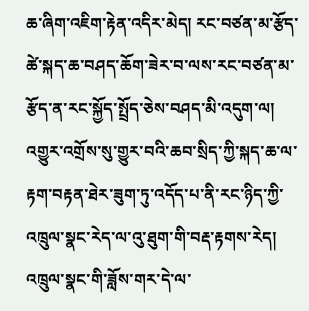ཆ་ཞིག་འཇིག་རྟེན་འདིར་མེད། རང་བཙན་མ་རྩོད་ཚེ་སྐད་ཆ་བཤད་ཆོག་ཟེར་བ་ལས་རང་བཙན་མ་རྩོད་ན་རང་སྐྱོད་སྤྲོད་ཅེས་བཤད་མི་འདུག་ལ། འགྱུར་འགྲོས་སུ་གྱུར་བའི་ཆབ་སྲིད་ཀྱི་སྐད་ཆ་ལ་རྟག་བརྟན་ཐེར་ཟུག་ཏུ་འདོད་པ་ནི་རང་ཉིད་ཀྱི་འཁྲུལ་སྣང་རེད་ལ་འུ་ཐུག་གི་བརྡ་རྟགས་རེད། འཁྲུལ་སྣང་གི་ཟློས་གར་དེ་ལ་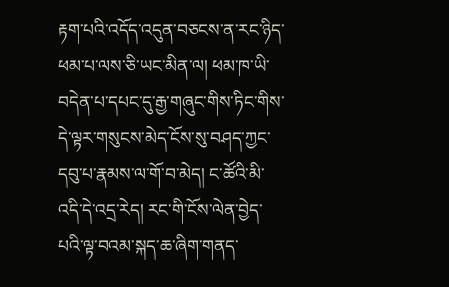རྟག་པའི་འདོད་འདུན་བཅངས་ན་རང་ཉིད་ཕམ་པ་ལས་ཅི་ཡང་མིན་ལ། ཕམ་ཁ་ཡི་བདེན་པ་དཔང་དུ་རྒྱ་གཞུང་གིས་ཏིང་གིས་དེ་ལྟར་གསུངས་མེད་ངོས་སུ་བཤད་ཀྱང་དབུ་པ་རྣམས་ལ་གོ་བ་མེད། ང་ཚོའི་མི་འདི་དེ་འདྲ་རེད། རང་གི་ངོས་ལེན་བྱེད་པའི་ལྟ་བའམ་སྐད་ཆ་ཞིག་གནད་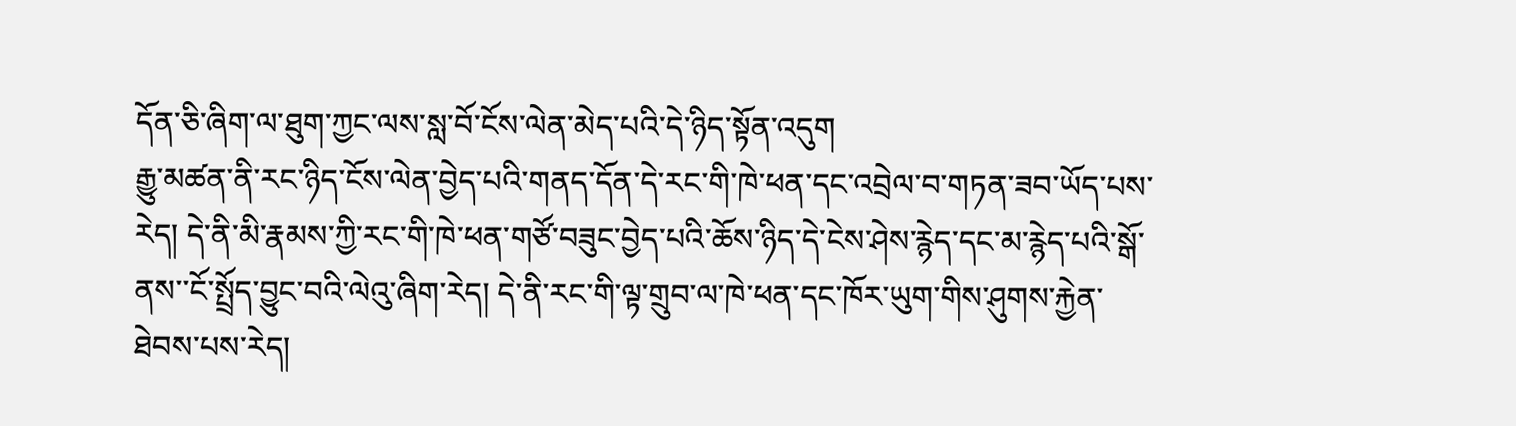དོན་ཅི་ཞིག་ལ་ཐུག་ཀྱང་ལས་སླ་བོ་ངོས་ལེན་མེད་པའི་དེ་ཉིད་སྟོན་འདུག
རྒྱུ་མཚན་ནི་རང་ཉིད་ངོས་ལེན་བྱེད་པའི་གནད་དོན་དེ་རང་གི་ཁེ་ཕན་དང་འབྲེལ་བ་གཏན་ཟབ་ཡོད་པས་རེད། དེ་ནི་མི་རྣམས་ཀྱི་རང་གི་ཁེ་ཕན་གཙོ་བཟུང་བྱེད་པའི་ཆོས་ཉིད་དེ་ངེས་ཤེས་རྙེད་དང་མ་རྙེད་པའི་སྒོ་ནས་་ངོ་སྤྲོད་བྱུང་བའི་ལེའུ་ཞིག་རེད། དེ་ནི་རང་གི་ལྟ་གྲུབ་ལ་ཁེ་ཕན་དང་ཁོར་ཡུག་གིས་ཤུགས་རྐྱེན་ཐེབས་པས་རེད།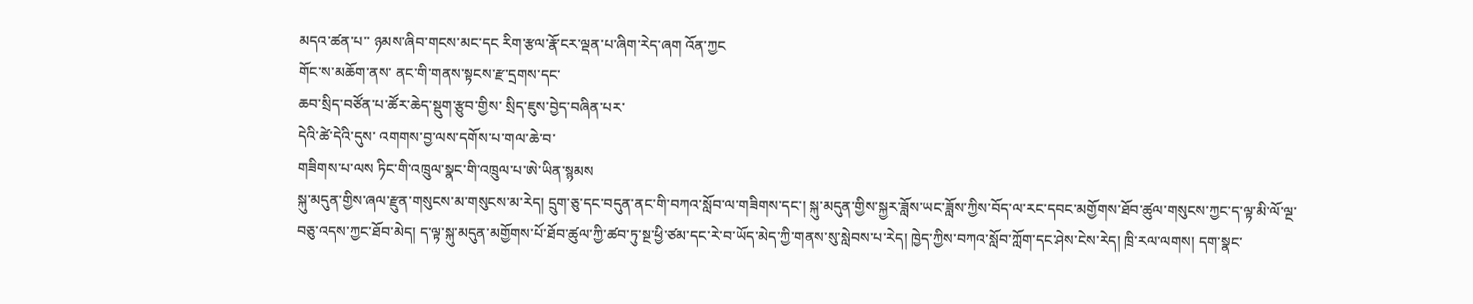མདའ་ཚན་པ་་ ཉམས་ཞིབ་གངས་མང་དང རིག་རྩལ་རྣོ་ངར་ལྡན་པ་ཞིག་རེད་ཞག འོན་ཀྱང
གོང་ས་མཆོག་ནས་ ནང་གི་གནས་སྟངས་རྫ་དྲགས་དང་
ཆབ་སྲིད་བཙོན་པ་ཚོར་ཆེད་སྡུག་རྩུབ་གྱིས་ སྲིད་ཇུས་བྱེད་བཞིན་པར་
དེའི་ཚེ་དེའི་དུས་ འགགས་བྱ་ལས་དགོས་པ་གལ་ཆེ་བ་
གཟིགས་པ་ལས ཏིང་གི་འཁྲུལ་སྣང་གི་འཁྲུལ་པ་ཨེ་ཡིན་སྙམས
སྐུ་མདུན་གྱིས་ཞལ་རྫུན་གསུངས་མ་གསུངས་མ་རེད། དྲུག་ཅུ་དང་བདུན་ནང་གི་བཀའ་སློབ་ལ་གཟིགས་དང་། སྐུ་མདུན་གྱིས་སྐྱར་ཟློས་ཡང་ཟློས་ཀྱིས་བོད་ལ་རང་དབང་མགྱོགས་ཐོབ་ཚུལ་གསུངས་ཀྱང་ད་ལྟ་མི་ལོ་ལྔ་བཅུ་འདས་ཀྱང་ཐོབ་མེད། ད་ལྟ་སྐུ་མདུན་མགྱོགས་པོ་ཐོབ་ཚུལ་ཀྱི་ཚབ་ཏུ་སྔ་ཕྱི་ཙམ་དང་རེ་བ་ཡོད་མེད་ཀྱི་གནས་སུ་སླེབས་པ་རེད། ཁྱེད་ཀྱིས་བཀའ་སློབ་ཀློག་དང་ཤེས་ངེས་རེད། ཁྲི་རལ་ལགས། དག་སྣང་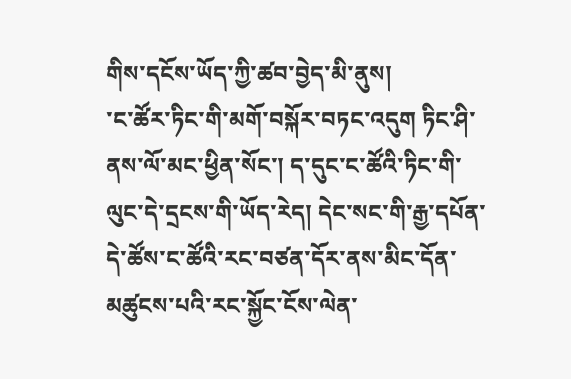གིས་དངོས་ཡོད་ཀྱི་ཚབ་བྱེད་མི་ནུས།
་ང་ཚོར་ཏིང་གི་མགོ་བསྐོར་བཏང་འདུག ཏིང་ཤི་ནས་ལོ་མང་ཕྱིན་སོང་། ད་དུང་ང་ཚོའི་ཏིང་གི་ལུང་དེ་དྲངས་གི་ཡོད་རེད། དེང་སང་གི་རྒྱ་དཔོན་དེ་ཚོས་ང་ཚོའི་རང་བཙན་དོར་ནས་མིང་དོན་མཚུངས་པའི་རང་སྐྱོང་ངོས་ལེན་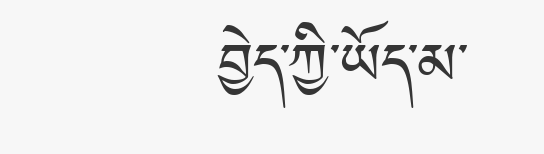བྱེད་ཀྱི་ཡོད་མ་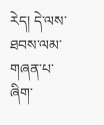རེད། དེ་ལས་ཐབས་ལམ་གཞན་པ་ཞིག་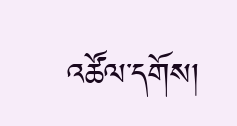འཚོལ་དགོས།